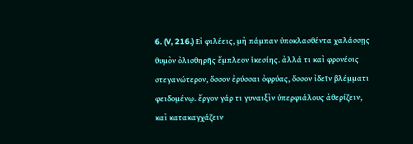6. (V, 216.) Εἰ φιλέεις, μὴ πάμπαν ὑποκλασθέντα χαλάσσῃς θυμὸν ὀλισθηρῆς ἔμπλεον ἱκεσίης. ἀλλά τι καὶ φρονέοις στεγανώτερον, ὅσσον ἐρύσσαι ὀφρύας, ὅσσον ἰδεῖν βλέμματι φειδομένῳ. ἔργον γάρ τι γυναιξὶν ὑπερφιάλους ἀθερίζειν, καὶ κατακαγχάζειν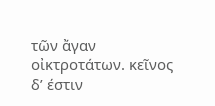τῶν ἄγαν οἰκτροτάτων. κεῖνος δ’ έστιν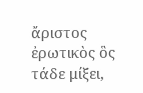ἄριστος ἐρωτικὸς ὃς τάδε μίξει,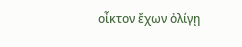οἶκτον ἔχων ὀλίγῃ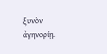ξυνὸν ἀγηνορίῃ.